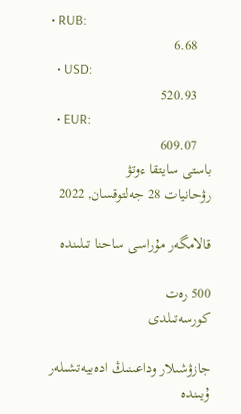• RUB:
    6.68
  • USD:
    520.93
  • EUR:
    609.07
باستى سايتقا ءوتۋ
رۋحانيات 28 جەلتوقسان, 2022

قالامگەر مۇراسى ساحنا تىلىندە

500 رەت
كورسەتىلدى

جازۋشىلار وداعىنىڭ ادەبيەتشىلەر ۇيىندە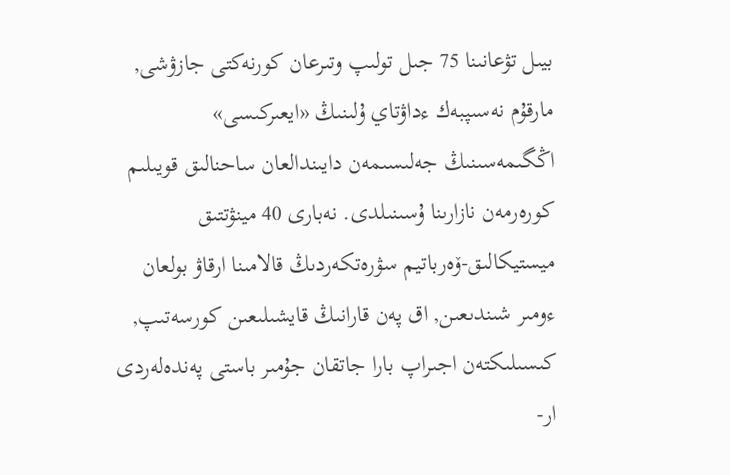بيىل تۋعانىنا 75 جىل تولىپ وتىرعان كورنەكتى جازۋشى, مارقۇم نەسىپبەك ءداۋتاي ۇلىنىڭ «ايعىركىسى» اڭگىمەسىنىڭ جەلىسىمەن دايىندالعان ساحنالىق قويىلىم كورەرمەن نازارىنا ۇسىنىلدى. نەبارى 40 مينۋتتىق ميستيكالىق-ۆەرباتيم سۋرەتكەردىڭ قالامىنا ارقاۋ بولعان ءومىر شىندىعىن, اق پەن قارانىڭ قايشىلىعىن كورسەتىپ, كىسىلىكتەن اجىراپ بارا جاتقان جۇمىر باستى پەندەلەردى ار-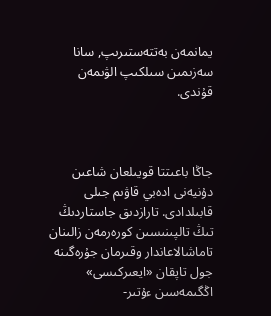يمانمەن بەتتەستىرىپ, سانا سەزىمىن سىلكىپ الۋىمەن قۇندى.



جاڭا باعىتتا قويىلعان شاعىن دۇنيەنى ادەبي قاۋىم جىلى قابىلدادى. تارازدىق جاستاردىڭ تىڭ تالپىنىسىن كورەرمەن زالىنان تاماشالاعاندار وقىرمان جۇرەگىنە جول تاپقان «ايعىركىسى» اڭگىمەسىن ءۇتىر-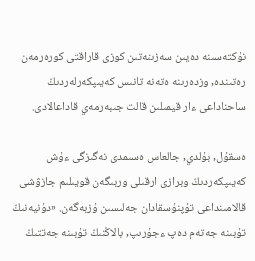نۇكتەسىنە دەيىن سەزىنەتىن كوزى قاراقتى كورەرمەن رەتىندە, وزدەرىنە ەتەنە تانىس كەيىپكەرلەردىڭ ساحناداعى ءار قيمىلىن قالت جىبەرمەي قاداعالادى.

ەسقۇل, بۇلدي, جالعاس ەسىمدى نەگىزگى ءۇش كەيىپكەردىڭ وبرازى ارقىلى وربىگەن قويىلىم جازۋشى قالامىنداعى تۇپنۇسقادان جەلىسىن ۇزبەگەن. «دۇنيەنىڭ تۇبىنە جەتەم دەپ ءجۇرىپ, بالاڭنىڭ تۇبىنە جەتتىڭ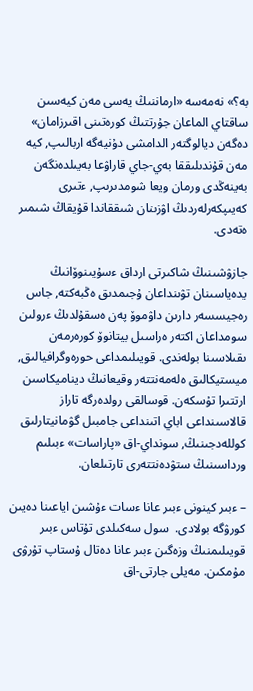بە؟» نەمەسە «ارماننىڭ يەسى مەن كيەسىن ساقتاي الماعان جۇرتتىڭ كورەتىنى اقىرزامان» دەگەن ديالوگتەر الدامشى دۇنيەگە اربالىپ, كيە مەن قۇندىلىققا بەي-جاي قاراۋعا بەيىلدەنگەن بەينەڭدى ورمان ويعا شومدىرىپ, ءتىرى كەيىپكەرلەردىڭ اۋزىنان شىققاندا قۇيقاڭ شىمىر ەتەدى.

جازۋشىنىڭ شاكىرتى ارداق ءسۇيىنوۆانىڭ يدەياسىنان تۋىنداعان ۇجىمدىق ەڭبەكتە, جاس رەجيسسەر دارىن داۋموۆ پەن ەسقۇلدىڭ ءرولىن سومداعان اكتەر ەراسىل بيتانوۆ كورەرمەن ىقىلاسىنا بولەندى. قويىلىمداعى حورەوگرافيالىق, ميستيكالىق ەلەمەنتتەر وقيعانىڭ ديناميكاسىن ارتتىرا تۇسكەن. قوسالقى رولدەرگە تاراز قالاسىنداعى اباي اتىنداعى جامبىل گۋمانيتارلىق كوللەدجىنىڭ, سونداي-اق «پاراسات» ءبىلىم ورداسىنىڭ ستۋدەنتتەرى تارتىلعان.

– ءبىر كينونى ءبىر عانا ءسات ءۇشىن اياعىنا دەيىن كورۋگە بولادى.  سول سەكىلدى تۇتاس ءبىر قويىلىمنىڭ وزەگىن ءبىر عانا دەتال ۇستاپ تۇرۋى مۇمكىن. مەيلى جارتى-اق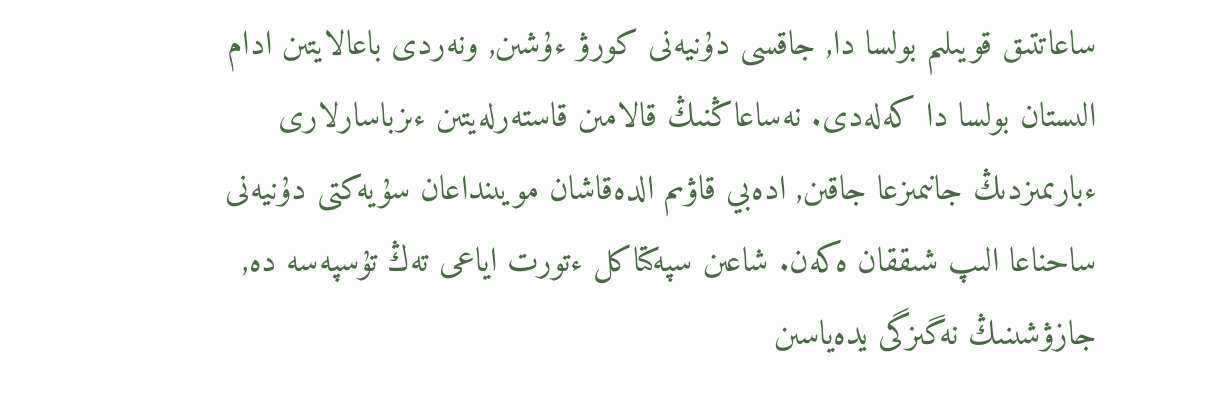ساعاتتىق قويىلىم بولسا دا, جاقسى دۇنيەنى كورۋ ءۇشىن, ونەردى باعالايتىن ادام الىستان بولسا دا كەلەدى. نەساعاڭنىڭ قالامىن قاستەرلەيتىن ءىزباسارلارى ءبارىمىزدىڭ جانىمىزعا جاقىن, ادەبي قاۋىم الدەقاشان مويىنداعان سۇيەكتى دۇنيەنى ساحناعا الىپ شىققان ەكەن. شاعىن سپەكتاكل ءتورت اياعى تەڭ تۇسپەسە دە, جازۋشىنىڭ نەگىزگى يدەياسىن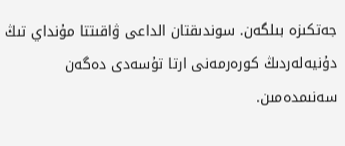جەتكىزە بىلگەن. سوندىقتان الداعى ۋاقىتتا مۇنداي تىڭ دۇنيەلەردىڭ كورەرمەنى ارتا تۇسەدى دەگەن سەنىمدەمىن.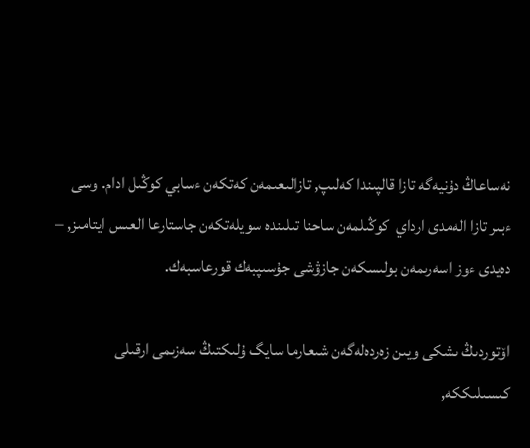نەساعاڭ دۇنيەگە تازا قالپىندا كەلىپ, تازالىعىمەن كەتكەن ءسابي كوڭىل ادام. وسى ءبىر تازا الەمدى ارداي  كوڭىلمەن ساحنا تىلىندە سويلەتكەن جاستارعا العىس ايتامىز, – دەيدى ءوز اسەرىمەن بولىسكەن جازۋشى جۇسىپبەك قورعاسبەك.

اۆتوردىڭ ىشكى ويىن زەردەلەگەن شىعارما سايگ ۇلىكتىڭ سەزىمى ارقىلى كىسىلىككە,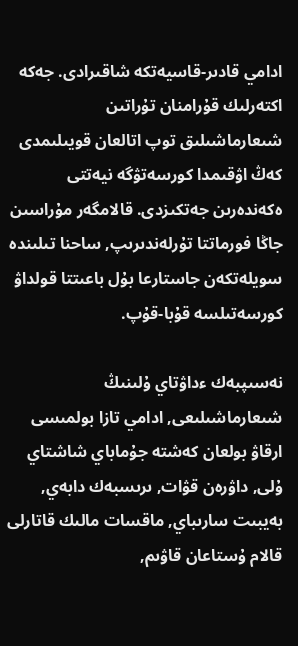ادامي قادىر-قاسيەتكە شاقىرادى. جەكە اكتەرلىك قۇرامنان تۇراتىن شىعارماشىلىق توپ اتالعان قويىلىمدى كەڭ اۋقىمدا كورسەتۋگە نيەتتى ەكەندەرىن جەتكىزدى. قالامگەر مۇراسىن جاڭا فورماتتا تۇرلەندىرىپ, ساحنا تىلىندە سويلەتكەن جاستارعا بۇل باعىتتا قولداۋ كورسەتىلسە قۇبا-قۇپ.

نەسىپبەك ءداۋتاي ۇلىنىڭ شىعارماشىلىعى, ادامي تازا بولمىسى ارقاۋ بولعان كەشتە جۇماباي شاشتاي ۇلى, داۋرەن قۋات, ىرىسبەك دابەي, بەيبىت سارىباي, ماقسات مالىك قاتارلى قالام ۇستاعان قاۋىم,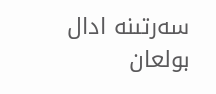سەرتىنە ادال بولعان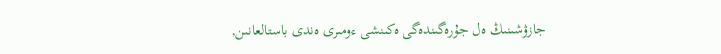جازۋشىنىڭ ەل جۇرەگىندەگى ەكىنشى ءومىرى ەندى باستالعانىن,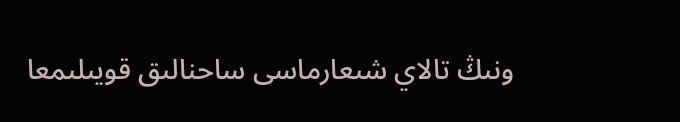ونىڭ تالاي شىعارماسى ساحنالىق قويىلىمعا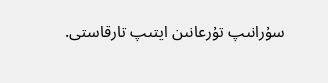سۇرانىپ تۇرعانىن ايتىپ تارقاستى.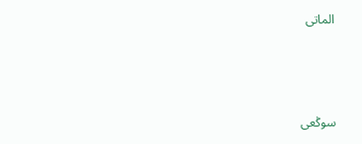الماتى



سوڭعى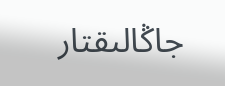جاڭالىقتار